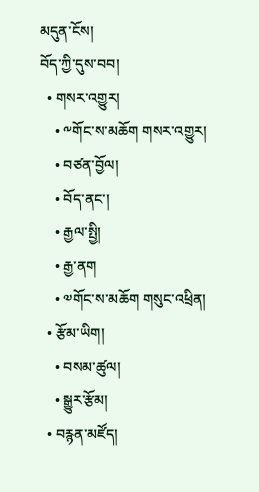མདུན་ངོས།
བོད་ཀྱི་དུས་བབ།
  • གསར་འགྱུར།
    • ༸གོང་ས་མཆོག གསར་འགྱུར།
    • བཙན་བྱོལ།
    • བོད་ནང་།
    • རྒྱལ་སྤྱི།
    • རྒྱ་ནག
    • ༧གོང་ས་མཆོག གསུང་འཕྲིན།
  • རྩོམ་ཡིག།
    • བསམ་ཚུལ།
    • སྒྱུར་རྩོམ།
  • བརྙན་མཛོད།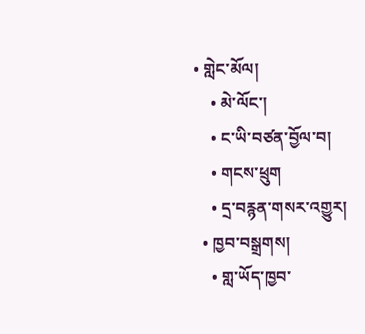• གླེང་མོལ།
    • མེ་ལོང་།
    • ང་ཡི་བཙན་བྱོལ་བ།
    • གངས་ཕྲུག
    • དྲ་བརྙན་གསར་འགྱུར།
  • ཁྱབ་བསྒྲགས།
    • གླ་ཡོད་ཁྱབ་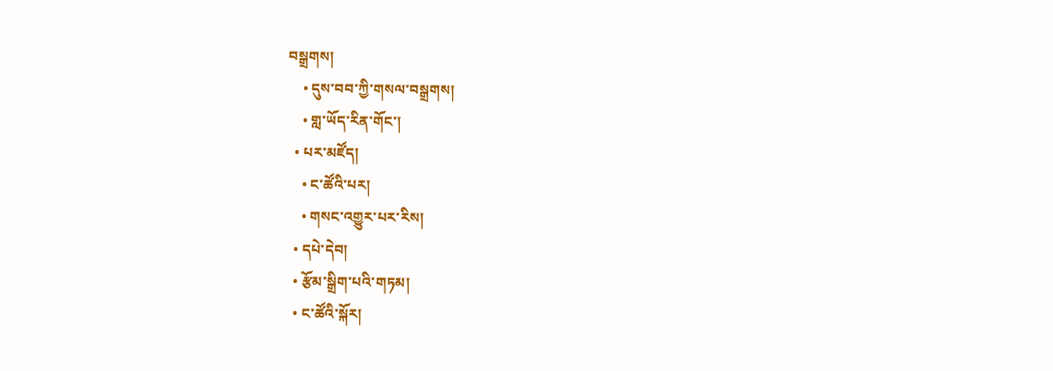བསྒྲགས།
    • དུས་བབ་ཀྱི་གསལ་བསྒྲགས།
    • གླ་ཡོད་རིན་གོང་།
  • པར་མཛོད།
    • ང་ཚོའི་པར།
    • གསང་འགྱུར་པར་རིས།
  • དཔེ་དེབ།
  • རྩོམ་སྒྲིག་པའི་གཏམ།
  • ང་ཚོའི་སྐོར།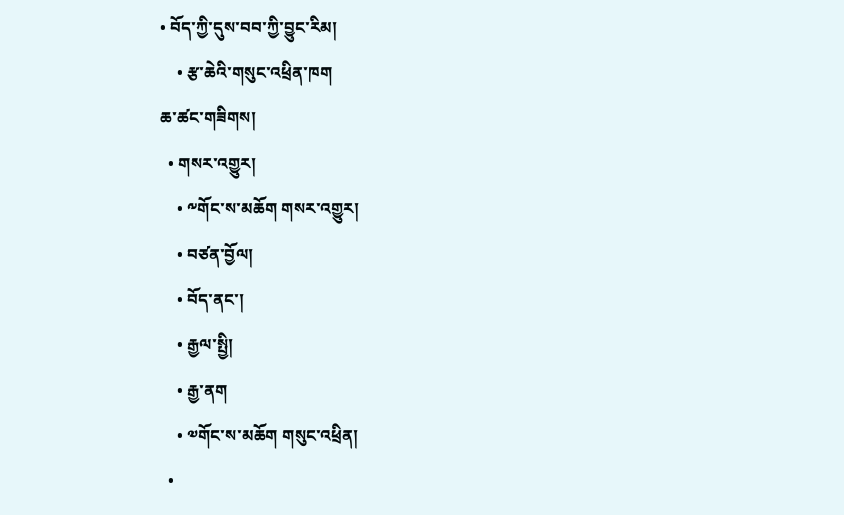• བོད་ཀྱི་དུས་བབ་ཀྱི་བྱུང་རིམ།
    • རྩ་ཆེའི་གསུང་འཕྲིན་ཁག
ཆ་ཚང་གཟིགས།
  • གསར་འགྱུར།
    • ༸གོང་ས་མཆོག གསར་འགྱུར།
    • བཙན་བྱོལ།
    • བོད་ནང་།
    • རྒྱལ་སྤྱི།
    • རྒྱ་ནག
    • ༧གོང་ས་མཆོག གསུང་འཕྲིན།
  •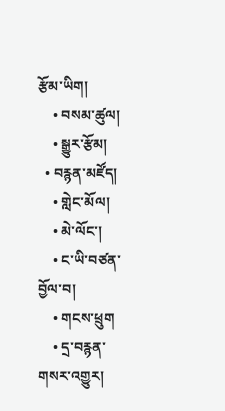རྩོམ་ཡིག།
    • བསམ་ཚུལ།
    • སྒྱུར་རྩོམ།
  • བརྙན་མཛོད།
    • གླེང་མོལ།
    • མེ་ལོང་།
    • ང་ཡི་བཙན་བྱོལ་བ།
    • གངས་ཕྲུག
    • དྲ་བརྙན་གསར་འགྱུར།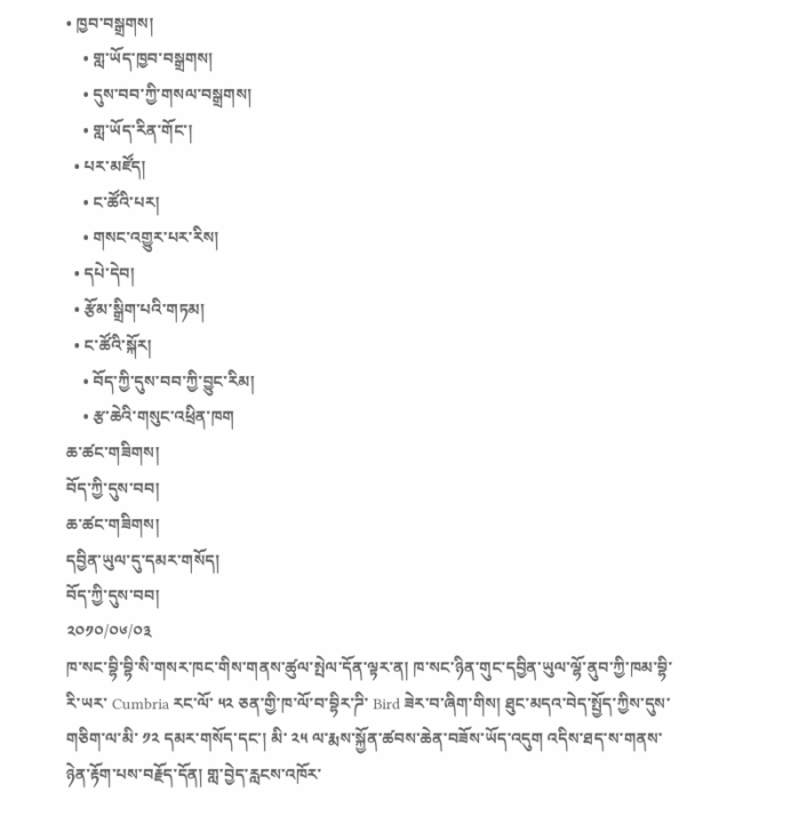• ཁྱབ་བསྒྲགས།
    • གླ་ཡོད་ཁྱབ་བསྒྲགས།
    • དུས་བབ་ཀྱི་གསལ་བསྒྲགས།
    • གླ་ཡོད་རིན་གོང་།
  • པར་མཛོད།
    • ང་ཚོའི་པར།
    • གསང་འགྱུར་པར་རིས།
  • དཔེ་དེབ།
  • རྩོམ་སྒྲིག་པའི་གཏམ།
  • ང་ཚོའི་སྐོར།
    • བོད་ཀྱི་དུས་བབ་ཀྱི་བྱུང་རིམ།
    • རྩ་ཆེའི་གསུང་འཕྲིན་ཁག
ཆ་ཚང་གཟིགས།
བོད་ཀྱི་དུས་བབ།
ཆ་ཚང་གཟིགས།
དབྱིན་ཡུལ་དུ་དམར་གསོད།
བོད་ཀྱི་དུས་བབ།
༢༠༡༠/༠༦/༠༣
ཁ་སང་བྷི་བྷི་སི་གསར་ཁང་གིས་གནས་ཚུལ་སྤེལ་དོན་ལྟར་ན། ཁ་སང་ཉིན་གུང་དབྱིན་ཡུལ་ལྷོ་ནུབ་ཀྱི་ཁམ་བྷི་རི་ཡར་ Cumbria རང་ལོ་ ༥༢ ཅན་གྱི་ཁ་ལོ་བ་བྷིར་ཌི་ Bird ཟེར་བ་ཞིག་གིས། ཐུང་མདའ་བེད་སྤྱོད་ཀྱིས་དུས་གཅིག་ལ་མི་ ༡༢ དམར་གསོད་དང་། མི་ ༢༥ ལ་རྨས་སྐྱོན་ཚབས་ཆེན་བཟོས་ཡོད་འདུག འདིས་ཐད་ས་གནས་ཉེན་རྟོག་པས་བརྗོད་དོན། གླ་བྱེད་རླངས་འཁོར་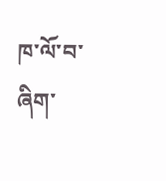ཁ་ལོ་བ་ཞིག་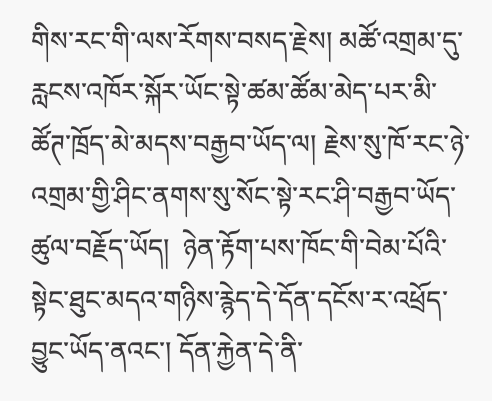གིས་རང་གི་ལས་རོགས་བསད་རྗེས། མཚོ་འགྲམ་དུ་རླངས་འཁོར་སྐོར་ཡོང་སྟེ་ཚམ་ཚོམ་མེད་པར་མི་ཚོཊ་ཁྲོད་མེ་མདས་བརྒྱབ་ཡོད་ལ། རྗེས་སུ་ཁོ་རང་ཉེ་འགྲམ་གྱི་ཤིང་ནགས་སུ་སོང་སྟེ་རང་ཤི་བརྒྱབ་ཡོད་ཚུལ་བརྗོད་ཡོད།  ཉེན་རྟོག་པས་ཁོང་གི་བེམ་པོའི་སྟེང་ཐུང་མདའ་གཉིས་རྙེད་དེ་དོན་དངོས་ར་འཕྲོད་བྱུང་ཡོད་ནའང་། དོན་རྐྱེན་དེ་ནི་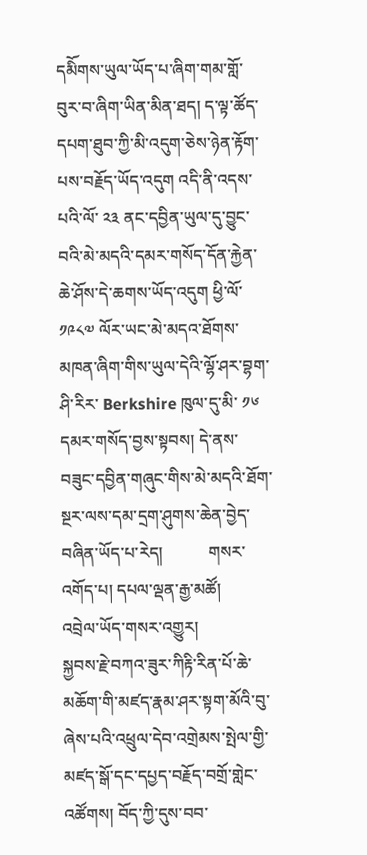དམིོགས་ཡུལ་ཡོད་པ་ཞིག་གམ་གློ་བུར་བ་ཞིག་ཡིན་མིན་ཐད། ད་ལྟ་ཚོད་དཔག་ཐུབ་ཀྱི་མི་འདུག་ཅེས་ཉེན་རྟོག་པས་བརྗོད་ཡོད་འདུག འདི་ནི་འདས་པའི་ལོ་ ༢༣ ནང་དབྱིན་ཡུལ་དུ་བྱུང་བའི་མེ་མདའི་དམར་གསོད་དོན་རྐྱེན་ཆེ་ཤོས་དེ་ཆགས་ཡོད་འདུག ཕྱི་ལོ་ ༡༩༨༧ ལོར་ཡང་མེ་མདའ་ཐོགས་མཁན་ཞིག་གིས་ཡུལ་དེའི་ལྷོ་ཤར་བྷག་ཤི་རིར་ Berkshire ཁུལ་དུ་མི་ ༡༦ དམར་གསོད་བྱས་སྟབས། དེ་ནས་བཟུང་དབྱིན་གཞུང་གིས་མེ་མདའི་ཐོག་སྔར་ལས་དམ་དྲག་ཤུགས་ཆེན་བྱེད་བཞིན་ཡོད་པ་རེད།           གསར་འགོད་པ། དཔལ་ལྡན་རྒྱ་མཚོ།
འབྲེལ་ཡོད་གསར་འགྱུར།
སྐྱབས་རྗེ་བཀའ་ཟུར་ཀིརྟི་རིན་པོ་ཆེ་མཆོག་གི་མཛད་རྣམ་ཤར་སྟག་མོའི་བུ་ཞེས་པའི་འཕྲུལ་དེབ་འགྲེམས་སྤེལ་གྱི་མཛད་སྒོ་དང་དཔྱད་བརྗོད་བགྲོ་གླེང་འཚོགས། བོད་ཀྱི་དུས་བབ་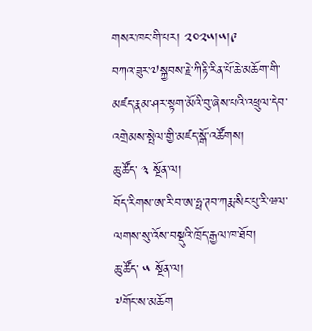གསར་ཁང་གི་པར། ༢༠༢༥།༥།༩
བཀའ་ཟུར་༧སྐྱབས་རྗེ་ཀིརྟི་རིན་པོ་ཆེ་མཆོག་གི་མཛད་རྣམ་ཤར་སྟག་མོའི་བུ་ཞེས་པའི་འཕྲུལ་དེབ་འགྲེམས་སྤེལ་གྱི་མཛད་སྒོ་འཚོགས།
ཆུ་ཚོད་ ༣ སྔོན་ལ།
བོད་རིགས་ཨ་རི་བ་ཨ་ཧྥ་ཊབ་ཀརྨ་སིང་པུ་རི་ཝལ་ལགས་སུ་འོས་བསྡུའི་ཁྲོད་རྒྱལ་ཁ་ཐོབ།
ཆུ་ཚོད་ ༥ སྔོན་ལ།
༸གོང་ས་མཆོག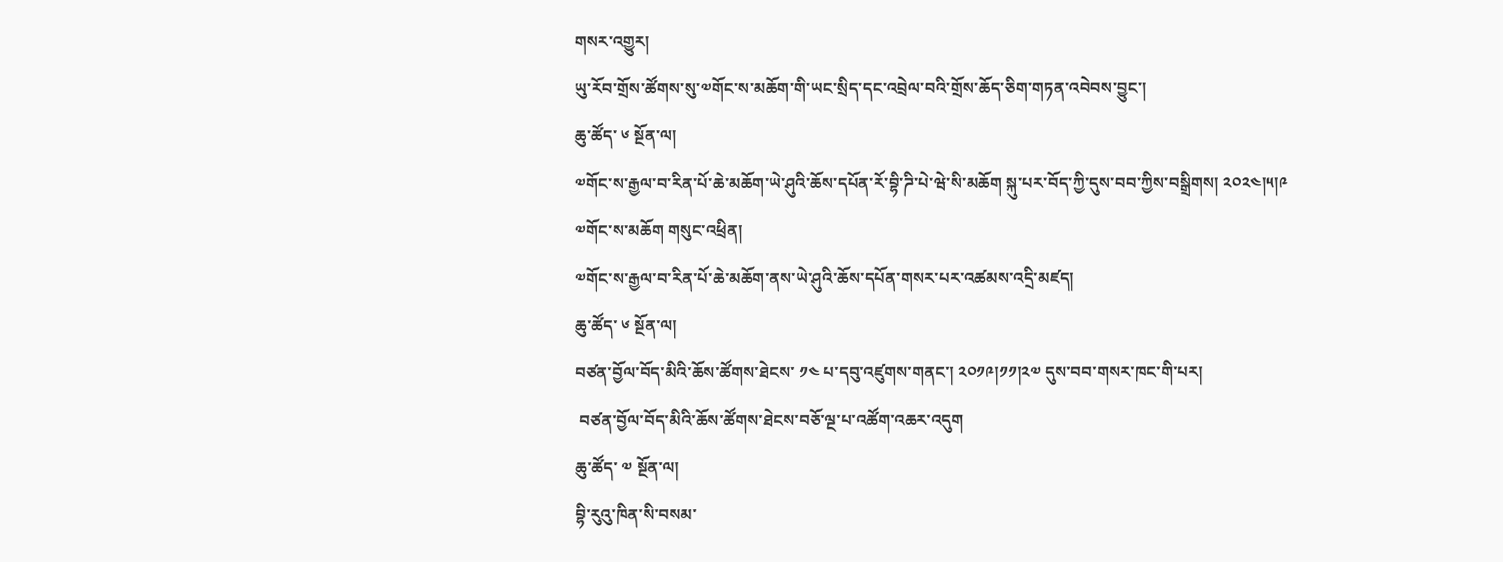གསར་འགྱུར།
ཡུ་རོབ་གྲོས་ཚོགས་སུ་༧གོང་ས་མཆོག་གི་ཡང་སྲིད་དང་འབྲེལ་བའི་གྲོས་ཆོད་ཅིག་གཏན་འབེབས་བྱུང་།
ཆུ་ཚོད་ ༦ སྔོན་ལ།
༧གོང་ས་རྒྱལ་བ་རིན་པོ་ཆེ་མཆོག་ཡེ་ཤུའི་ཆོས་དཔོན་རོ་བྷི་ཌི་པེ་ཝེ་སི་མཆོག སྐུ་པར་བོད་ཀྱི་དུས་བབ་ཀྱིས་བསྒྲིགས། ༢༠༢༤།༥།༩
༧གོང་ས་མཆོག གསུང་འཕྲིན།
༧གོང་ས་རྒྱལ་བ་རིན་པོ་ཆེ་མཆོག་ནས་ཡེ་ཤུའི་ཆོས་དཔོན་གསར་པར་འཚམས་འདྲི་མཛད།
ཆུ་ཚོད་ ༦ སྔོན་ལ།
བཙན་བྱོལ་བོད་མིའི་ཆོས་ཚོགས་ཐེངས་ ༡༤ པ་དབུ་འཛུགས་གནང་། ༢༠༡༩།༡༡།༢༧ དུས་བབ་གསར་ཁང་གི་པར།
 བཙན་བྱོལ་བོད་མིའི་ཆོས་ཚོགས་ཐེངས་བཅོ་ལྔ་པ་འཚོག་འཆར་འདུག
ཆུ་ཚོད་ ༧ སྔོན་ལ།
བྷི་རུའུ་ཁིན་སི་བསམ་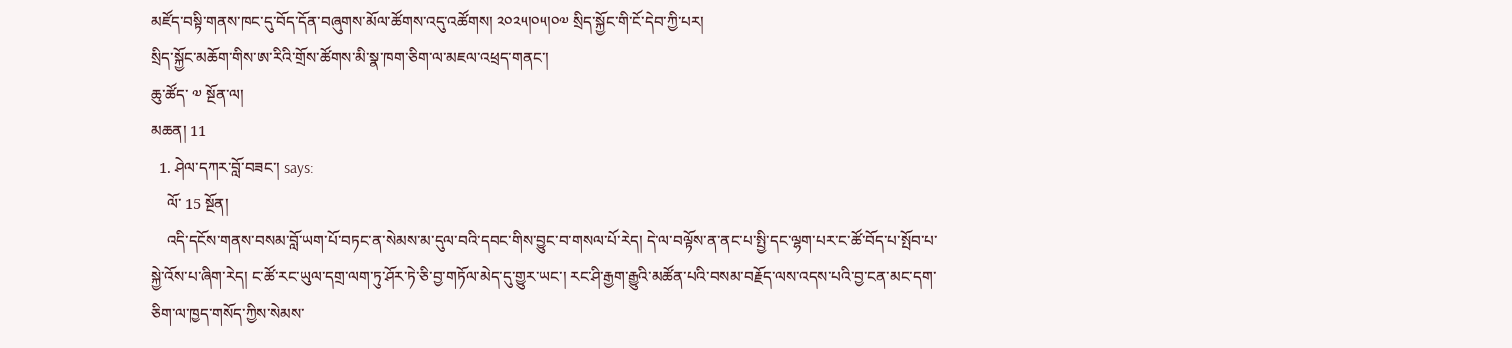མཛོད་བསྟི་གནས་ཁང་དུ་བོད་དོན་བཞུགས་མོལ་ཚོགས་འདུ་འཚོགས། ༢༠༢༥།༠༥།༠༧ སྲིད་སྐྱོང་གི་ངོ་དེབ་ཀྱི་པར།
སྲིད་སྐྱོང་མཆོག་གིས་ཨ་རིའི་གྲོས་ཚོགས་མི་སྣ་ཁག་ཅིག་ལ་མཇལ་འཕྲད་གནང་།
ཆུ་ཚོད་ ༧ སྔོན་ལ།
མཆན། 11
  1. ཤེལ་དཀར་བློ་བཟང་། says:
    ལོ་ 15 སྔོན།
    འདི་དངོས་གནས་བསམ་བློ་ཡག་པོ་བཏང་ན་སེམས་མ་དུལ་བའི་དབང་གིས་བྱུང་བ་གསལ་པོ་རེད། དེ་ལ་བལྟོས་ན་ནང་པ་སྤྱི་དང་ལྷག་པར་ང་ཚོ་བོད་པ་སྤོབ་པ་སྐྱེ་འོས་པ་ཞིག་རེད། ང་ཚོ་རང་ཡུལ་དགྲ་ལག་ཏུ་ཤོར་ཏེ་ཅི་བྱ་གཏོལ་མེད་དུ་གྱུར་ཡང་། རང་ཤི་རྒྱག་རྒྱུའི་མཚོན་པའི་བསམ་བརྗོད་ལས་འདས་པའི་བྱ་ངན་མང་དག་ཅིག་ལ་ཁྱད་གསོད་ཀྱིས་སེམས་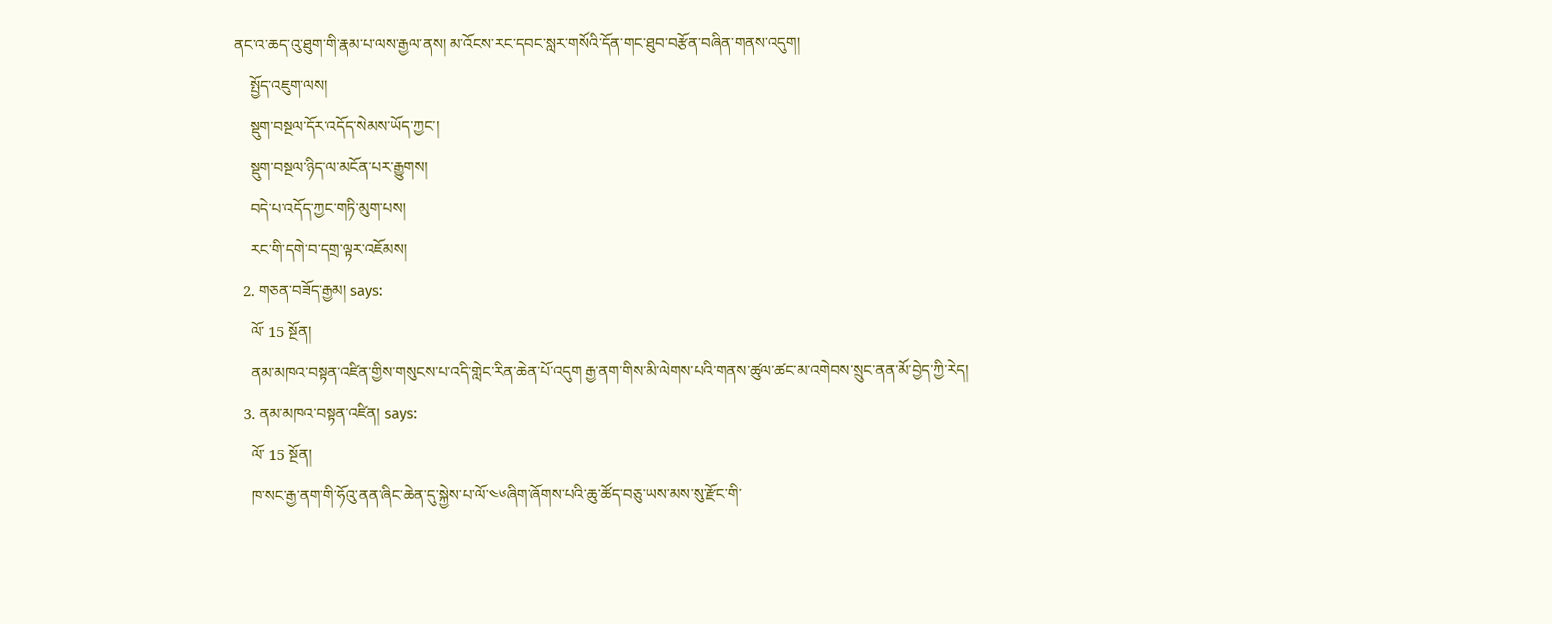ནང་འ་ཆད་འུ་ཐུག་གི་རྣམ་པ་ལས་རྒྱལ་ནས། མ་འོངས་རང་དབང་སླར་གསོའི་དོན་གང་ཐུབ་བརྩོན་བཞིན་གནས་འདུག།
    སྤྱོད་འཇུག་ལས།
    སྡུག་བསྔལ་དོར་འདོད་སེམས་ཡོད་ཀྱང་།
    སྡུག་བསྔལ་ཉིད་ལ་མངོན་པར་རྒྱུགས།
    བདེ་པ་འདོད་ཀྱང་གཏི་མུག་པས།
    རང་གི་དགེ་བ་དགྲ་ལྟར་འཇོམས།
  2. གཅན་བཟོད་རྒྱམ། says:
    ལོ་ 15 སྔོན།
    ནམ་མཁའ་བསྟན་འཛིན་གྱིས་གསུངས་པ་འདི་གླེང་རིན་ཆེན་པོ་འདུག རྒྱ་ནག་གིས་མི་ལེགས་པའི་གནས་ཚུལ་ཚང་མ་འགེབས་སྲུང་ནན་མོ་བྱེད་ཀྱི་རེད།
  3. ནམ་མཁའ་བསྟན་འཛིན། says:
    ལོ་ 15 སྔོན།
    ཁ་སང་རྒྱ་ནག་གི་ཧོའུ་ནན་ཞིང་ཆེན་དུ་སྐྱེས་པ་ལོ་༤༦ཞིག་ཞོགས་པའི་ཆུ་ཚོད་བཅུ་ཡས་མས་སུ་རྫོང་གི་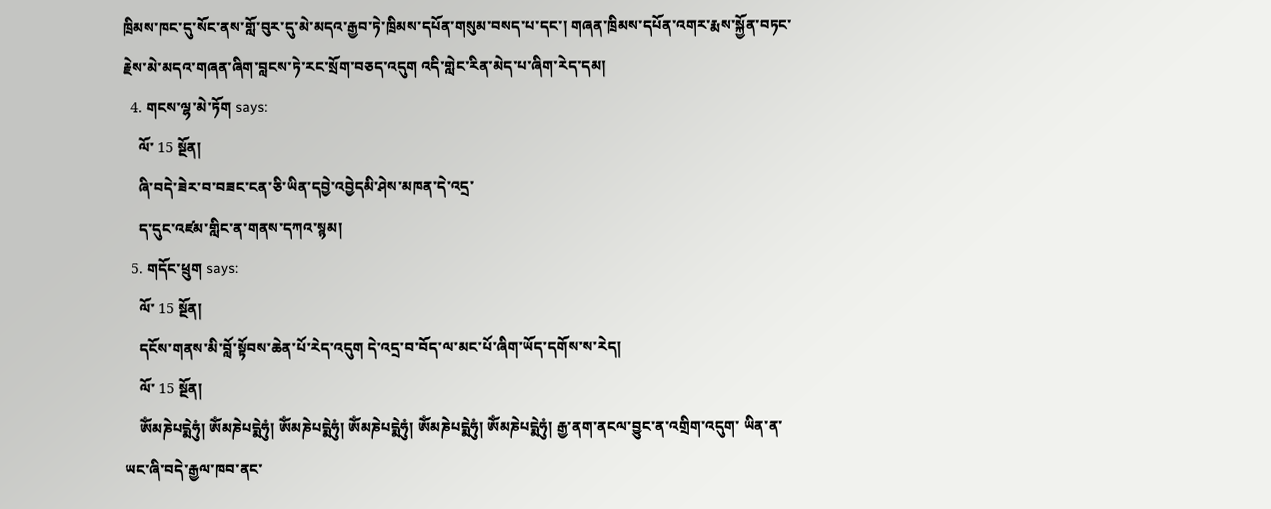ཁྲིམས་ཁང་དུ་སོང་ནས་གློ་བུར་དུ་མེ་མདའ་རྒྱབ་ཏེ་ཁྲིམས་དཔོན་གསུམ་བསད་པ་དང་། གཞན་ཁྲིམས་དཔོན་འགར་རྨས་སྐྱོན་བཏང་རྗེས་མེ་མདའ་གཞན་ཞིག་བླངས་ཏེ་རང་སྲོག་བཅད་འདུག འདི་གླེང་རིན་མེད་པ་ཞིག་རེད་དམ།
  4. གངས་ལྷ་མེ་ཏོག says:
    ལོ་ 15 སྔོན།
    ཞི་བདེ་ཟེར་བ་བཟང་ངན་ཅི་ཡིན་དབྱེ་འབྱེདམི་ཤེས་མཁན་དེ་འདྲ་
    ད་དུང་འཛམ་གླིང་ན་གནས་དཀའ་སྙམ།
  5. གདོང་ཕྲུག says:
    ལོ་ 15 སྔོན།
    དངོས་གནས་མི་བློ་སྟོབས་ཆེན་པོ་རེད་འདུག དེ་འདྲ་བ་བོད་ལ་མང་པོ་ཞིག་ཡོད་དགོས་ས་རེད།
    ལོ་ 15 སྔོན།
    ཨོཾམཎེཔདྨེཧུཾ། ཨོཾམཎེཔདྨེཧུཾ། ཨོཾམཎེཔདྨེཧུཾ། ཨོཾམཎེཔདྨེཧུཾ། ཨོཾམཎེཔདྨེཧུཾ། ཨོཾམཎེཔདྨེཧུཾ། རྒྱ་ནག་ནངལ་བྱུང་ན་འགྲིག་འདུག་ ཡིན་ན་ཡང་ཞི་བདེ་རྒྱལ་ཁབ་ནང་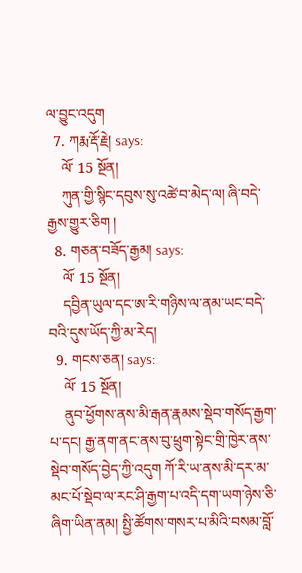ལ་བྱུང་འདུག
  7. ཀརྨ་རྡོ་རྗེ། says:
    ལོ་ 15 སྔོན།
    ཀུན་གྱི་སྙིང་དབུས་སུ་འཚེ་བ་མེད་ལ། ཞི་བདེ་རྒྱས་གྱུར་ཅིག །
  8. གཅན་བཟོད་རྒྱམ། says:
    ལོ་ 15 སྔོན།
    དབྱིན་ཡུལ་དང་ཨ་རི་གཉིས་ལ་ནམ་ཡང་བདེ་བའི་དུས་ཡོད་ཀྱི་མ་རེད།
  9. གངས་ཅན། says:
    ལོ་ 15 སྔོན།
    ནུབ་ཕྱོགས་ནས་མི་རྒན་རྣམས་སྡེབ་གསོད་རྒྱག་པ་དང། རྒྱ་ནག་ནང་ནས་བུ་ཕྲུག་སྟེང་གྲི་ཁྱེར་ནས་སྡེབ་གསོད་བྱེད་ཀྱི་འདུག ཀོ་རི་ཡ་ནས་མི་དར་མ་མང་པོ་སྡེབ་ལ་རང་ཤི་རྒྱག་པ་འདི་དག་ཡག་ཉེས་ཅི་ཞིག་ཡིན་ནམ། སྤྱི་ཚོགས་གསར་པ་མིའི་བསམ་བློ་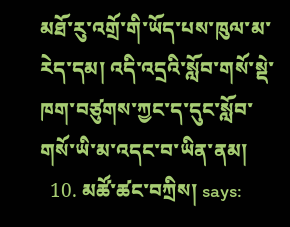མཐོ་རུ་འགྲོ་གི་ཡོད་པས་ཁུལ་མ་རེད་དམ། འདི་འདྲའི་སློབ་གསོ་སྡེ་ཁག་བཙུགས་ཀྱང་ད་དུང་སློབ་གསོ་ཡི་མ་འདང་བ་ཡིན་ནམ།
  10. མཚོ་ཚང་བཀྲིས། says: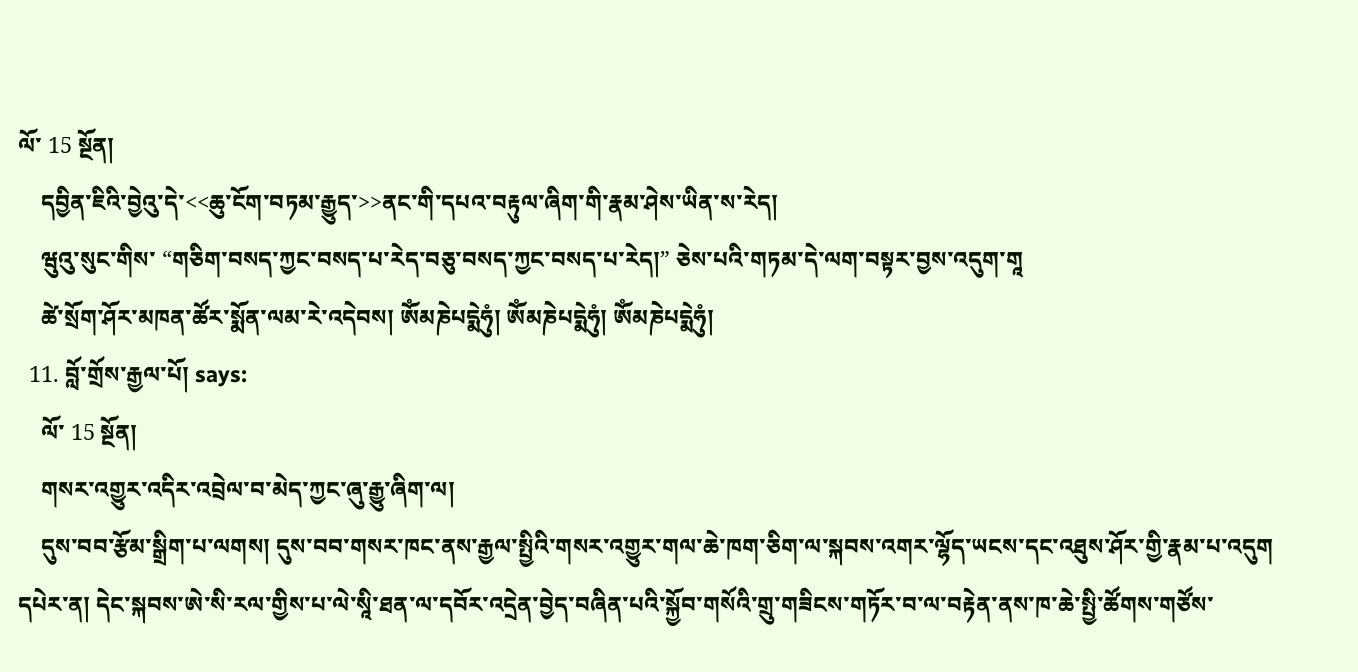ལོ་ 15 སྔོན།
    དབྱིན་ཇིའི་བྱེའུ་དེ་<<ཆུ་ངོག་བཏམ་རྒྱུད་>>ནང་གི་དཔའ་བརྟུལ་ཞིག་གི་རྣམ་ཤེས་ཡིན་ས་རེད།
    ཝུའུ་སུང་གིས་ “གཅིག་བསད་ཀྱང་བསད་པ་རེད་བཅུ་བསད་ཀྱང་བསད་པ་རེད།” ཅེས་པའི་གཏམ་དེ་ལག་བསྟར་བྱས་འདུག་གཱ
    ཚེ་སྲོག་ཤོར་མཁན་ཚོར་སྨོན་ལམ་རེ་འདེབས། ཨོཾམཎེཔདྨེཧུཾ། ཨོཾམཎེཔདྨེཧུཾ། ཨོཾམཎེཔདྨེཧུཾ།
  11. བློ་གྲོས་རྒྱལ་པོ། says:
    ལོ་ 15 སྔོན།
    གསར་འགྱུར་འདིར་འབྲེལ་བ་མེད་ཀྱང་ཞུ་རྒྱུ་ཞིག་ལ།
    དུས་བབ་རྩོམ་སྒྲིག་པ་ལགས། དུས་བབ་གསར་ཁང་ནས་རྒྱལ་སྤྱིའི་གསར་འགྱུར་གལ་ཆེ་ཁག་ཅིག་ལ་སྐབས་འགར་ལྷོད་ཡངས་དང་འཐུས་ཤོར་གྱི་རྣམ་པ་འདུག དཔེར་ན། དེང་སྐབས་ཨེ་སི་རལ་གྱིས་པ་ལེ་སཱི་ཐན་ལ་དབོར་འདྲེན་བྱེད་བཞིན་པའི་སྐྱོབ་གསོའི་གྲུ་གཟིངས་གཏོར་བ་ལ་བརྟེན་ནས་ཁ་ཆེ་སྤྱི་ཚོགས་གཙོས་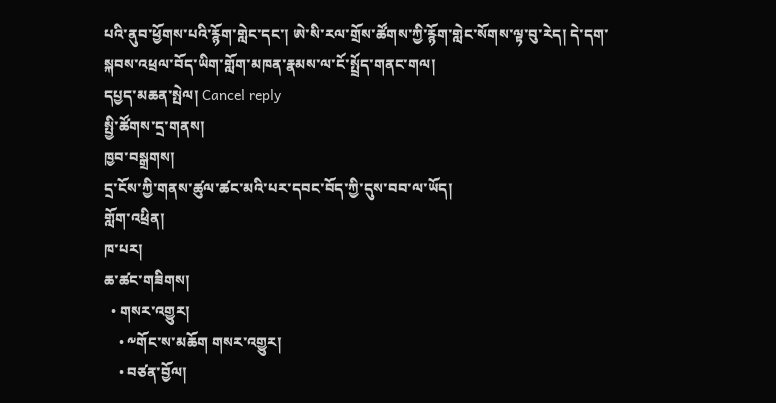པའི་ནུབ་ཕྱོགས་པའི་རྙོག་གླེང་དང་། ཨེ་སི་རལ་གྲོས་ཚོགས་ཀྱི་རྙོག་གླེང་སོགས་ལྟ་བུ་རེད། དེ་དག་སྐབས་འཕྲལ་བོད་ཡིག་གློག་མཁན་རྣམས་ལ་ངོ་སྤྲོད་གནང་གལ།
དཔྱད་མཆན་སྤེལ། Cancel reply
སྤྱི་ཚོགས་དྲ་གནས།
ཁྱབ་བསྒྲགས།
དྲ་ངོས་ཀྱི་གནས་ཚུལ་ཚང་མའི་པར་དབང་བོད་ཀྱི་དུས་བབ་ལ་ཡོད།
གློག་འཕྲིན།
ཁ་པར།
ཆ་ཚང་གཟིགས།
  • གསར་འགྱུར།
    • ༸གོང་ས་མཆོག གསར་འགྱུར།
    • བཙན་བྱོལ།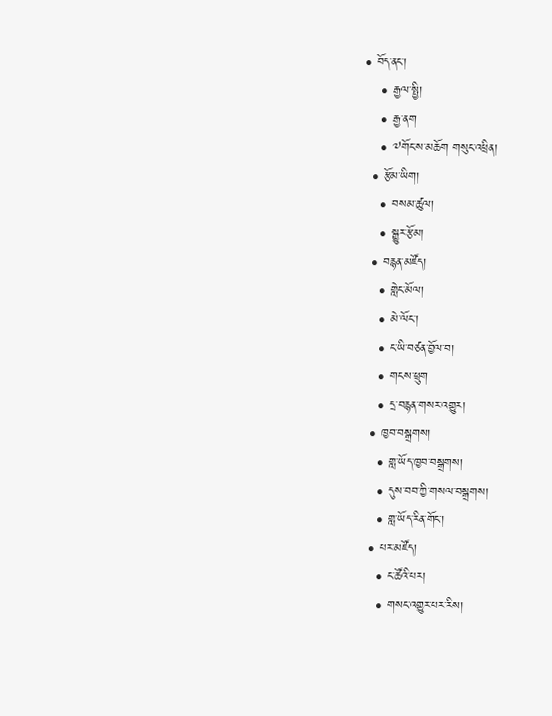• བོད་ནང་།
    • རྒྱལ་སྤྱི།
    • རྒྱ་ནག
    • ༧གོང་ས་མཆོག གསུང་འཕྲིན།
  • རྩོམ་ཡིག།
    • བསམ་ཚུལ།
    • སྒྱུར་རྩོམ།
  • བརྙན་མཛོད།
    • གླེང་མོལ།
    • མེ་ལོང་།
    • ང་ཡི་བཙན་བྱོལ་བ།
    • གངས་ཕྲུག
    • དྲ་བརྙན་གསར་འགྱུར།
  • ཁྱབ་བསྒྲགས།
    • གླ་ཡོད་ཁྱབ་བསྒྲགས།
    • དུས་བབ་ཀྱི་གསལ་བསྒྲགས།
    • གླ་ཡོད་རིན་གོང་།
  • པར་མཛོད།
    • ང་ཚོའི་པར།
    • གསང་འགྱུར་པར་རིས།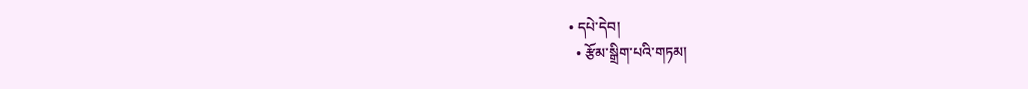• དཔེ་དེབ།
  • རྩོམ་སྒྲིག་པའི་གཏམ།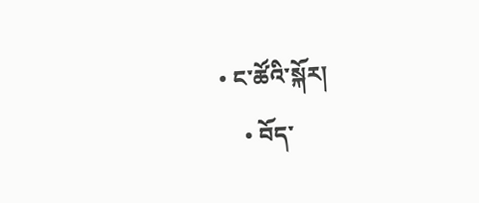• ང་ཚོའི་སྐོར།
    • བོད་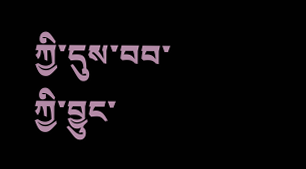ཀྱི་དུས་བབ་ཀྱི་བྱུང་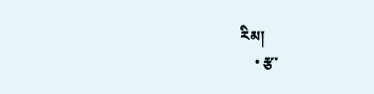རིམ།
    • རྩ་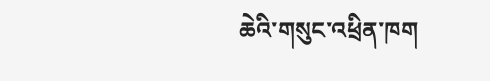ཆེའི་གསུང་འཕྲིན་ཁག